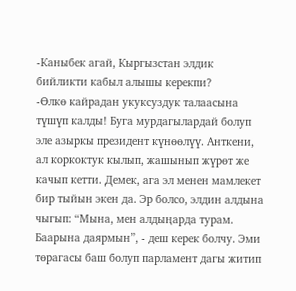-Каныбек агай, Кыргызстан элдик бийликти кабыл алышы керекпи?
-Өлкө кайрадан укуксуздук талаасына түшүп калды! Буга мурдагылардай болуп эле азыркы президент күнөөлүү. Анткени, ал коркоктук кылып, жашынып жүрөт же качып кетти. Демек, ага эл менен мамлекет бир тыйын экен да. Эр болсо, элдин алдына чыгып: “Мына, мен алдыңарда турам. Баарына даярмын”, - деш керек болчу. Эми төрагасы баш болуп парламент дагы житип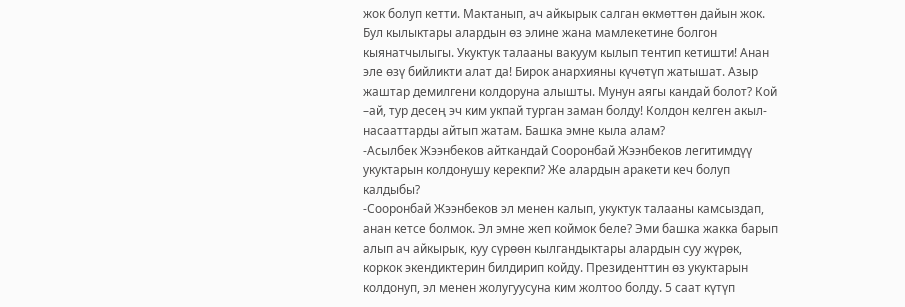жок болуп кетти. Мактанып, ач айкырык салган өкмөттөн дайын жок. Бул кылыктары алардын өз элине жана мамлекетине болгон кыянатчылыгы. Укуктук талааны вакуум кылып тентип кетишти! Анан эле өзү бийликти алат да! Бирок анархияны күчөтүп жатышат. Азыр жаштар демилгени колдоруна алышты. Мунун аягы кандай болот? Кой –ай, тур десең эч ким укпай турган заман болду! Колдон келген акыл-насааттарды айтып жатам. Башка эмне кыла алам?
-Асылбек Жээнбеков айткандай Сооронбай Жээнбеков легитимдүү укуктарын колдонушу керекпи? Же алардын аракети кеч болуп калдыбы?
-Сооронбай Жээнбеков эл менен калып, укуктук талааны камсыздап, анан кетсе болмок. Эл эмне жеп коймок беле? Эми башка жакка барып алып ач айкырык, куу сүрөөн кылгандыктары алардын суу жүрөк, коркок экендиктерин билдирип койду. Президенттин өз укуктарын колдонуп, эл менен жолугуусуна ким жолтоо болду. 5 саат күтүп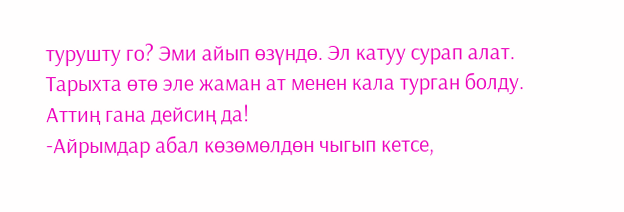турушту го? Эми айып өзүндө. Эл катуу сурап алат. Тарыхта өтө эле жаман ат менен кала турган болду. Аттиң гана дейсиң да!
-Айрымдар абал көзөмөлдөн чыгып кетсе,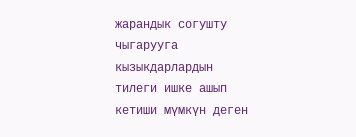жарандык согушту чыгарууга кызыкдарлардын тилеги ишке ашып кетиши мүмкүн деген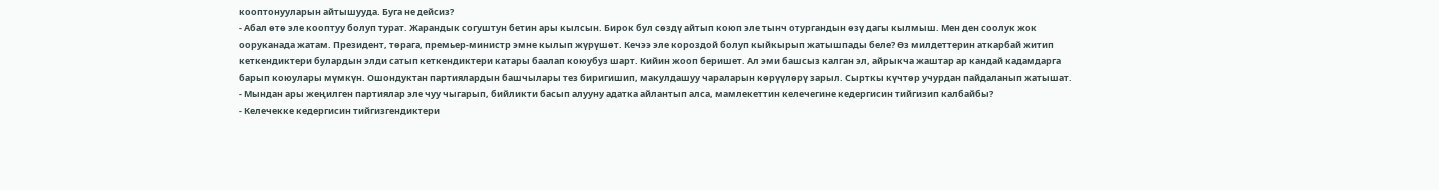кооптонууларын айтышууда. Буга не дейсиз?
- Абал өтө эле кооптуу болуп турат. Жарандык согуштун бетин ары кылсын. Бирок бул сөздү айтып коюп эле тынч отургандын өзү дагы кылмыш. Мен ден соолук жок ооруканада жатам. Президент, төрага, премьер-министр эмне кылып жүрүшөт. Кечээ эле короздой болуп кыйкырып жатышпады беле? Өз милдеттерин аткарбай житип кеткендиктери булардын элди сатып кеткендиктери катары баалап коюубуз шарт. Кийин жооп беришет. Ал эми башсыз калган эл, айрыкча жаштар ар кандай кадамдарга барып коюулары мүмкүн. Ошондуктан партиялардын башчылары тез биригишип, макулдашуу чараларын көрүүлөрү зарыл. Сырткы күчтөр учурдан пайдаланып жатышат.
- Мындан ары жеңилген партиялар эле чуу чыгарып, бийликти басып алууну адатка айлантып алса, мамлекеттин келечегине кедергисин тийгизип калбайбы?
- Келечекке кедергисин тийгизгендиктери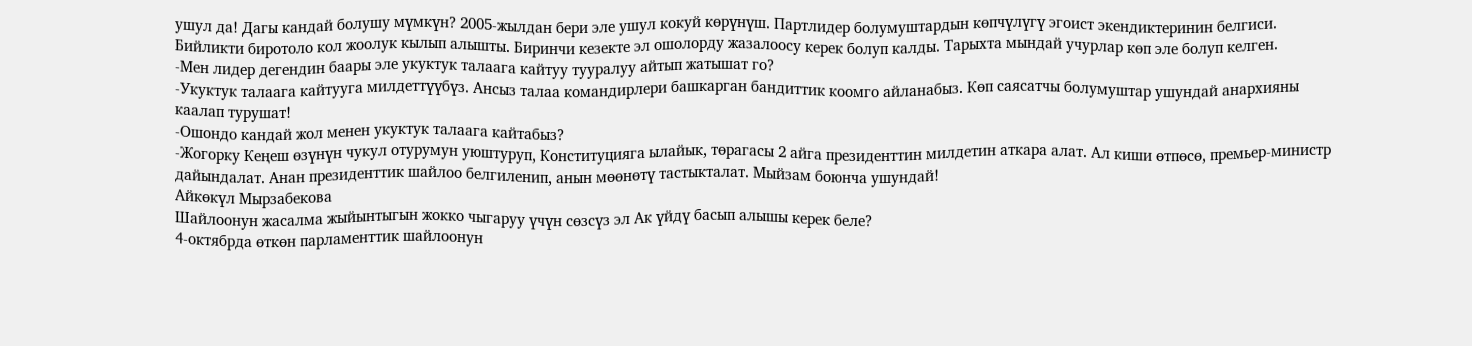ушул да! Дагы кандай болушу мүмкүн? 2005-жылдан бери эле ушул кокуй көрүнүш. Партлидер болумуштардын көпчүлүгү эгоист экендиктеринин белгиси. Бийликти биротоло кол жоолук кылып алышты. Биринчи кезекте эл ошолорду жазалоосу керек болуп калды. Тарыхта мындай учурлар көп эле болуп келген.
-Мен лидер дегендин баары эле укуктук талаага кайтуу тууралуу айтып жатышат го?
-Укуктук талаага кайтууга милдеттүүбүз. Ансыз талаа командирлери башкарган бандиттик коомго айланабыз. Көп саясатчы болумуштар ушундай анархияны каалап турушат!
-Ошондо кандай жол менен укуктук талаага кайтабыз?
-Жогорку Кеңеш өзүнүн чукул отурумун уюштуруп, Конституцияга ылайык, төрагасы 2 айга президенттин милдетин аткара алат. Ал киши өтпөсө, премьер-министр дайындалат. Анан президенттик шайлоо белгиленип, анын мөөнөтү тастыкталат. Мыйзам боюнча ушундай!
Айкөкүл Мырзабекова
Шайлоонун жасалма жыйынтыгын жокко чыгаруу үчүн сөзсүз эл Ак үйдү басып алышы керек беле?
4-октябрда өткөн парламенттик шайлоонун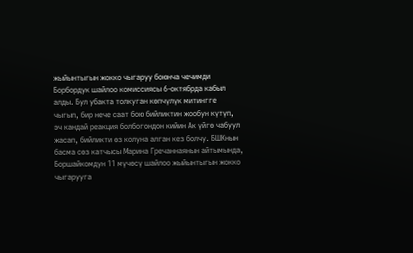жыйынтыгын жокко чыгаруу боюнча чечимди Борбордук шайлоо комиссиясы 6-октябрда кабыл алды. Бул убакта толкуган көпчүлүк митингге чыгып, бир нече саат бою бийликтин жообун күтүп, эч кандай реакция болбогондон кийин Ак үйгө чабуул жасап, бийликти өз колуна алган кез болчу. БШКнын басма сөз катчысы Марина Гречаннаянын айтымында, Боршайкомдун 11 мүчөсү шайлоо жыйынтыгын жокко чыгарууга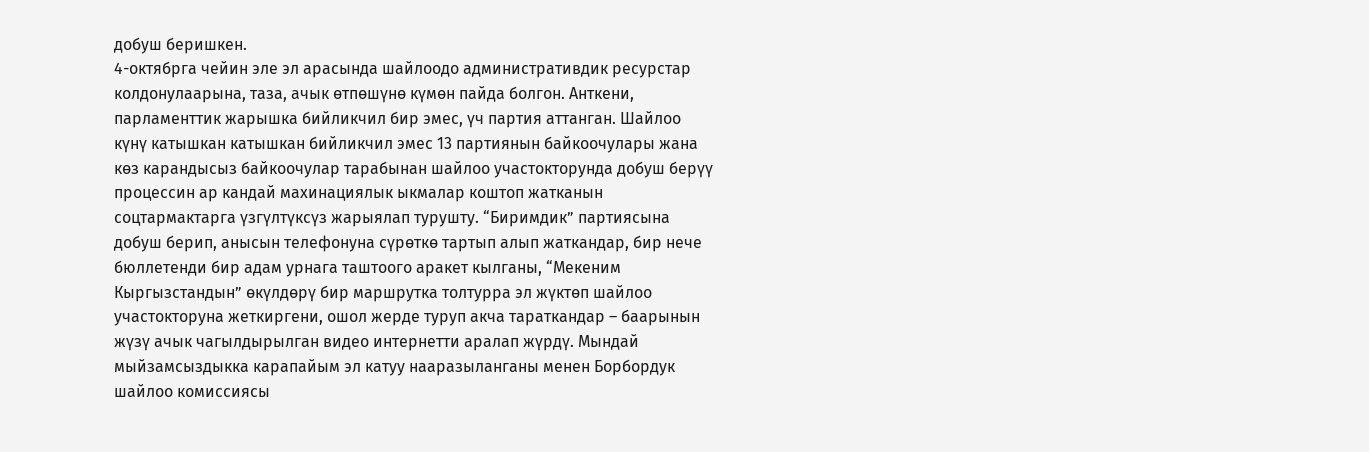добуш беришкен.
4-октябрга чейин эле эл арасында шайлоодо административдик ресурстар колдонулаарына, таза, ачык өтпөшүнө күмөн пайда болгон. Анткени, парламенттик жарышка бийликчил бир эмес, үч партия аттанган. Шайлоо күнү катышкан катышкан бийликчил эмес 13 партиянын байкоочулары жана көз карандысыз байкоочулар тарабынан шайлоо участокторунда добуш берүү процессин ар кандай махинациялык ыкмалар коштоп жатканын соцтармактарга үзгүлтүксүз жарыялап турушту. “Биримдик” партиясына добуш берип, анысын телефонуна сүрөткө тартып алып жаткандар, бир нече бюллетенди бир адам урнага таштоого аракет кылганы, “Мекеним Кыргызстандын” өкүлдөрү бир маршрутка толтурра эл жүктөп шайлоо участокторуна жеткиргени, ошол жерде туруп акча тараткандар – баарынын жүзү ачык чагылдырылган видео интернетти аралап жүрдү. Мындай мыйзамсыздыкка карапайым эл катуу нааразыланганы менен Борбордук шайлоо комиссиясы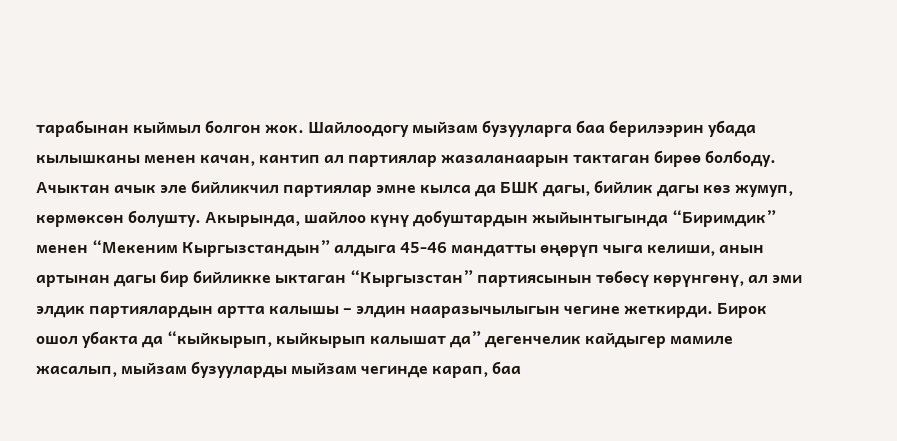тарабынан кыймыл болгон жок. Шайлоодогу мыйзам бузууларга баа берилээрин убада кылышканы менен качан, кантип ал партиялар жазаланаарын тактаган бирөө болбоду. Ачыктан ачык эле бийликчил партиялар эмне кылса да БШК дагы, бийлик дагы көз жумуп, көрмөксөн болушту. Акырында, шайлоо күнү добуштардын жыйынтыгында “Биримдик” менен “Мекеним Кыргызстандын” алдыга 45-46 мандатты өңөрүп чыга келиши, анын артынан дагы бир бийликке ыктаган “Кыргызстан” партиясынын төбөсү көрүнгөнү, ал эми элдик партиялардын артта калышы – элдин нааразычылыгын чегине жеткирди. Бирок ошол убакта да “кыйкырып, кыйкырып калышат да” дегенчелик кайдыгер мамиле жасалып, мыйзам бузууларды мыйзам чегинде карап, баа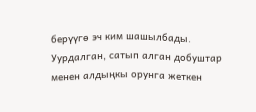берүүгө эч ким шашылбады. Уурдалган, сатып алган добуштар менен алдыңкы орунга жеткен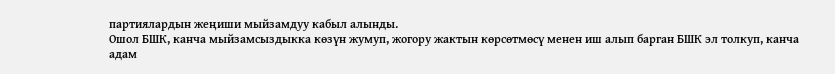партиялардын жеңиши мыйзамдуу кабыл алынды.
Ошол БШК, канча мыйзамсыздыкка көзүн жумуп, жогору жактын көрсөтмөсү менен иш алып барган БШК эл толкуп, канча адам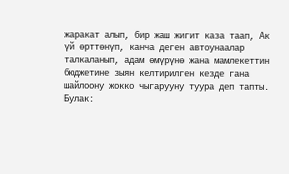жаракат алып, бир жаш жигит каза таап, Ак үй өрттөнүп, канча деген автоунаалар талкаланып, адам өмүрүнө жана мамлекеттин бюджетине зыян келтирилген кезде гана шайлоону жокко чыгарууну туура деп тапты.
Булак: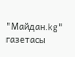"Майдан.kg" газетасы